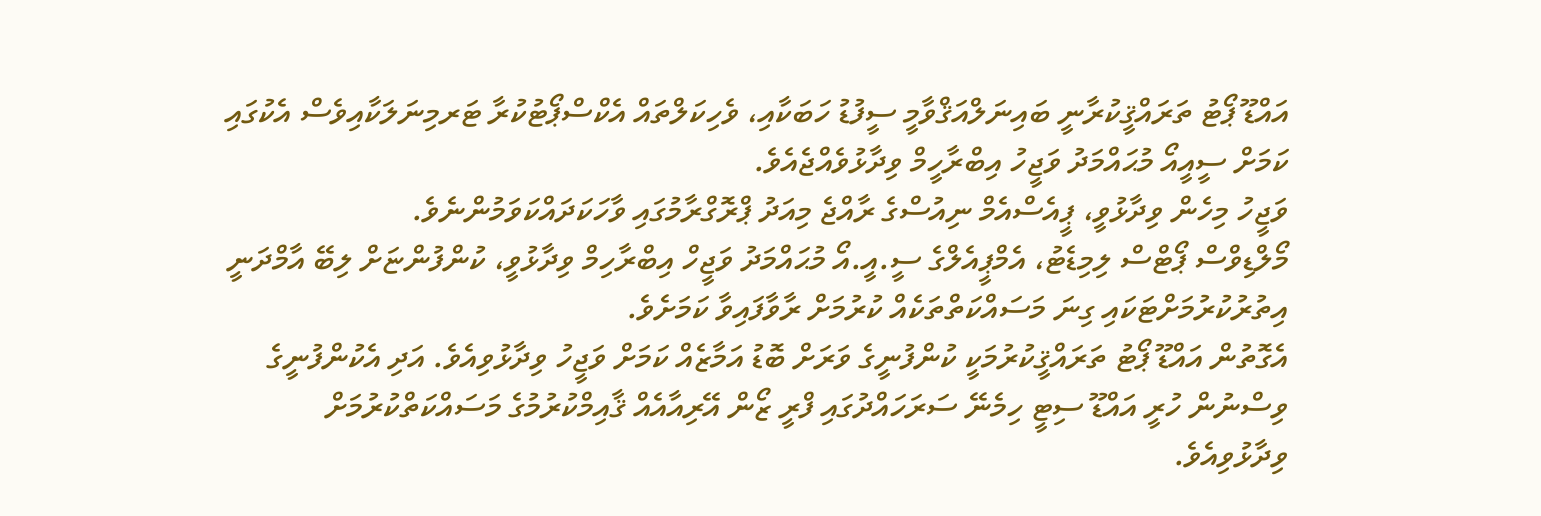އައްޑޫ ޕޯޓު ތަރައްޤީކުރާނީ ބައިނަލްއަޤްވާމީ ސީފުޑު ހަބަކާއި، ވެހިކަލްތައް އެކްސްޕޯޓުކުރާ ޓަރމިނަލަކާއިވެސް އެކުގައި ކަމަށް ސީއީއޯ މުޙައްމަދު ވަޖީހު އިބްރާހީމް ވިދާޅުވެއްޖެއެވެ.
ވަޖީހު މިހެން ވިދާޅުވީ، ޕީއެސްއެމް ނިއުސްގެ ރާއްޖެ މިއަދު ޕްރޮގްރާމުގައި ވާހަކަދައްކަވަމުންނެވެ.
މޯލްޑިވްސް ޕޯޓްސް ލިމިޑެޓު، އެމްޕީއެލްގެ ސީ.އީ.އޯ މުޙައްމަދު ވަޖީހް އިބްރާހިމް ވިދާޅުވީ، ކުންފުންޏަށް ލިބޭ އާމްދަނީ އިތުރުކުރުމަށްޓަކައި ގިނަ މަސައްކަތްތަކެއް ކުރުމަށް ރާވާފައިވާ ކަމަށެވެ.
އެގޮތުން އައްޑޫ ޕޯޓު ތަރައްޤީކުރުމަކީ ކުންފުނީގެ ވަރަށް ބޮޑު އަމާޒެއް ކަމަށް ވަޖީހު ވިދާޅުވިއެވެ. އަދި އެކުންފުނީގެ ވިސްނުން ހުރީ އައްޑޫ ސިޓީ ހިމެނޭ ސަރަހައްދުގައި ފްރީ ޒޯން އޭރިއާއެއް ޤާއިމްކުރުމުގެ މަސައްކަތްކުރުމަށް ވިދާޅުވިއެވެ.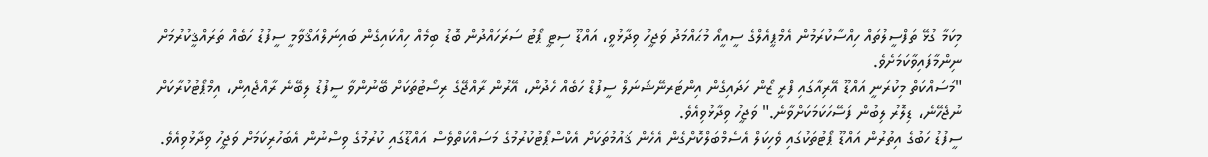މިކަމާ ގުޅޭ ތަފްސީލުތައް ހިއްސާކުރަމުން އެމްޕީއެލްގެ ސީއީއޯ މުޙައްމަދު ވަޖީހު ވިދާޅުވީ، އައްޑޫ ސިޓީ ޕޯޓު ސަރަހައްދުން ބޮޑު ބިމެއް ހިއްކައިގެން ބައިނަލްއަޤްވާމީ ސީފުޑު ހަބެއް ތަރައްޤީކުރުމަށް ނިންމާފައިވާކަމަށެވެ.
"މަސައްކަތް މިކުރަނީ އައްޑޫ އޭރިއާގައި ފްރީ ޒޯން ހަދައިގެން އިންޓަރނޭޝަނަލް ސީފުޑް ހަބެއް ހެދުން، އޭރުން ރާއްޖޭގެ ރިސޯޓުތަކަށް ބޭނުންވާ ސީފުޑު ލިބޭނެ ރާއްޖެއިން، އިމްޕޯޓުކުރާކަށް ނުޖެހޭނެ، ޑިލޮރު ލިބުން ފަސޭހަކަމަކަށްވާނެ." ވަޖީހު ވިދާޅުވިއެވެ.
ސީފުޑު ހަބުގެ އިތުރުން އައްޑޫ ޕޯޓުތަކުގައި ވެހިކަލް އެސެމްބަލްކޮށްގެން އެހެން ޤައުމުތަކަށް އެކްސްޕޯޓުކުރުމުގެ މަސައްކަތްވެސް އައްޑޫގައި ކުރުމުގެ ވިސްނުން އެބަހުރިކަމަށް ވަޖީހު ވިދާޅުވިއެވެ.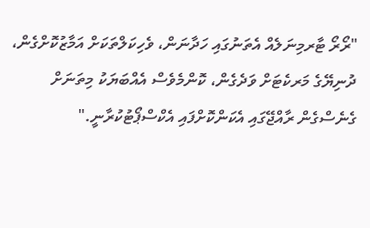"ރޯރޯ ޓާރމިނަލެއް އެތަނުގައި ހަދާނަން، ވެހިކަލްތަކަށް އަމާޒުކޮށްގެން، ދުނިޔޭގެ މަރކެޓަށް ވަދެގެން، ކޮންމެވެސް އެއްބަޔަކު މިތަނަށް ގެނެސްގެން ރާއްޖޭގައި އެކަންކޮށްފައި އެކްސްޕޯޓުކުރާނީ."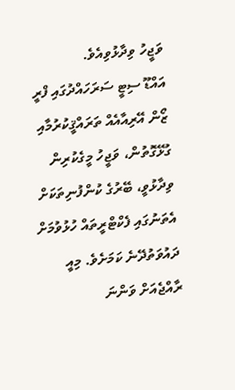ވަޖީހު ވިދާޅުވިއެވެ.
އައްޑޫ ސިޓީ ސަރަހައްދުގައި ފްރީ ޒޯން އޭރިއާއެއް ތަރައްޤީކުރުމާއި ގުޅޭގޮތުން، ވަޖީހު މީގެކުރިން ވިދާޅުވީ، ބޭރުގެ ކުންފުނިތަކަށް އެތަނުގައި ފެކްޓްރީތައް ހުޅުވުމަށް ދައުވަތުދޭނެ ކަމަށެވެ. މިއީ ރާއްޖެއަށް ވަންނަ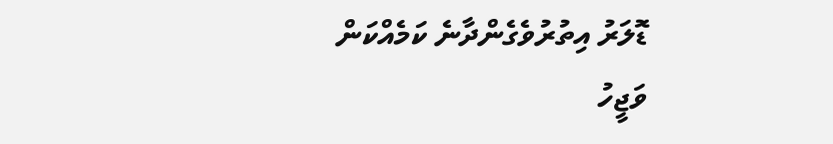ޑޮލަރު އިތުރުވެގެންދާނެ ކަމެއްކަން ވަޖީހު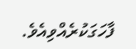ފާހަގަކުރެއްވިއެވެ.